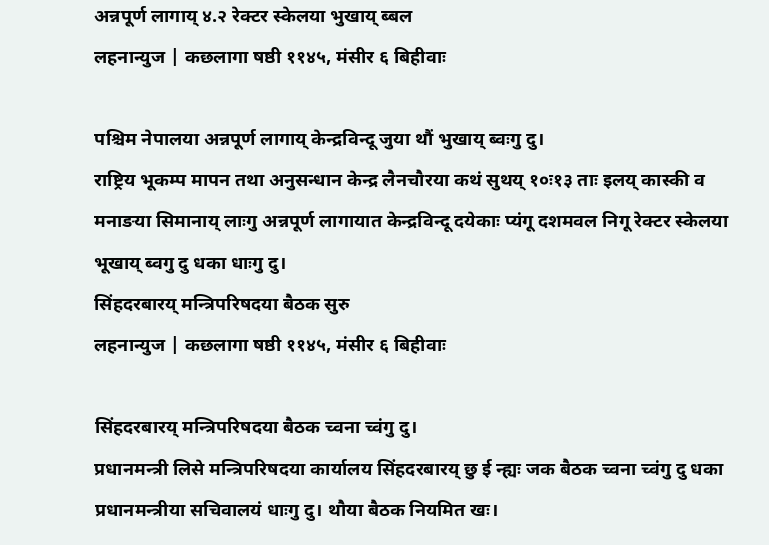अन्नपूर्ण लागाय् ४.२ रेक्टर स्केलया भुखाय् ब्बल
लहनान्युज | कछलागा षष्ठी ११४५, मंसीर ६ बिहीवाः

पश्चिम नेपालया अन्नपूर्ण लागाय् केन्द्रविन्दू जुया थौं भुखाय् ब्वःगु दु।
राष्ट्रिय भूकम्प मापन तथा अनुसन्धान केन्द्र लैनचौरया कथं सुथय् १०ः१३ ताः इलय् कास्की व मनाङया सिमानाय् लाःगु अन्नपूर्ण लागायात केन्द्रविन्दू दयेकाः प्यंगू दशमवल निगू रेक्टर स्केलया भूखाय् ब्वगु दु धका धाःगु दु।
सिंहदरबारय् मन्त्रिपरिषदया बैठक सुरु
लहनान्युज | कछलागा षष्ठी ११४५, मंसीर ६ बिहीवाः

सिंहदरबारय् मन्त्रिपरिषदया बैठक च्वना च्वंगु दु।
प्रधानमन्त्री लिसे मन्त्रिपरिषदया कार्यालय सिंहदरबारय् छु ई न्ह्यः जक बैठक च्वना च्वंगु दु धका प्रधानमन्त्रीया सचिवालयं धाःगु दु। थौया बैठक नियमित खः।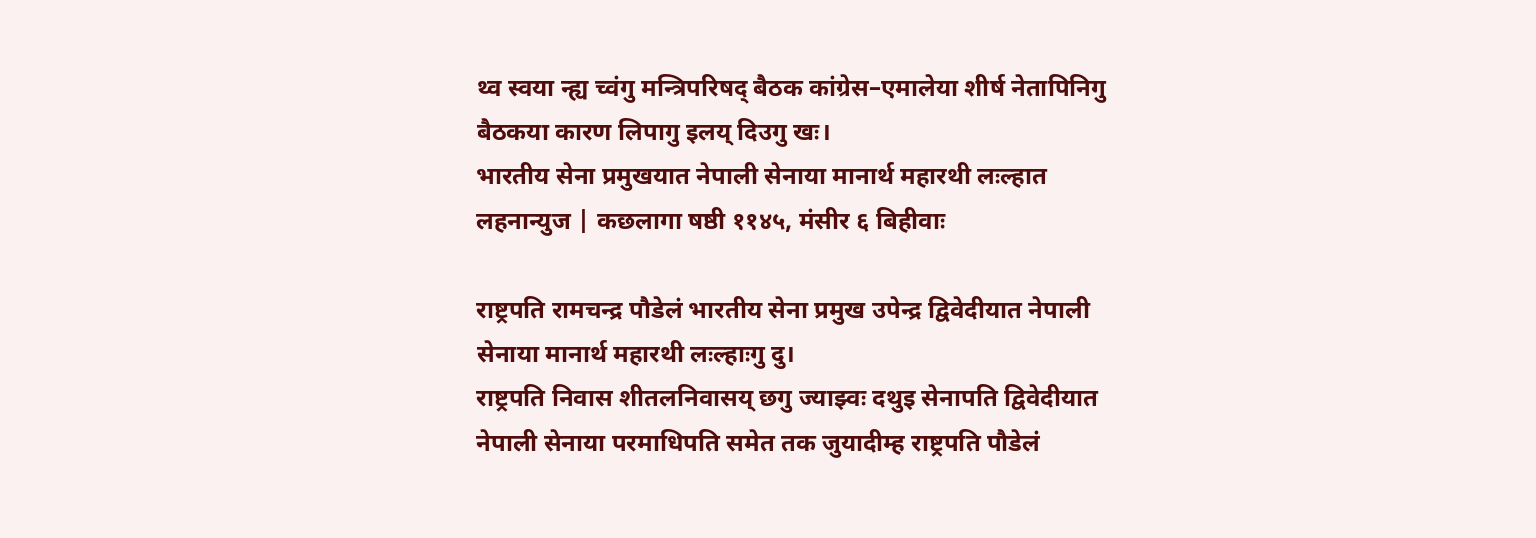थ्व स्वया न्ह्य च्वंगु मन्त्रिपरिषद् बैठक कांग्रेस–एमालेया शीर्ष नेतापिनिगु बैठकया कारण लिपागु इलय् दिउगु खः।
भारतीय सेना प्रमुखयात नेपाली सेनाया मानार्थ महारथी लःल्हात
लहनान्युज | कछलागा षष्ठी ११४५, मंसीर ६ बिहीवाः

राष्ट्रपति रामचन्द्र पौडेलं भारतीय सेना प्रमुख उपेन्द्र द्विवेदीयात नेपाली सेनाया मानार्थ महारथी लःल्हाःगु दु।
राष्ट्रपति निवास शीतलनिवासय् छगु ज्याझ्वः दथुइ सेनापति द्विवेदीयात नेपाली सेनाया परमाधिपति समेत तक जुयादीम्ह राष्ट्रपति पौडेलं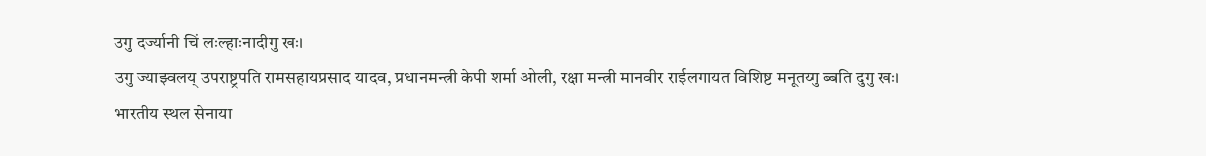उगु दर्ज्यानी चिं लःल्हाःनादीगु खः।
उगु ज्याझ्वलय् उपराष्ट्रपति रामसहायप्रसाद यादव, प्रधानमन्त्री केपी शर्मा ओली, रक्षा मन्त्री मानवीर राईलगायत विशिष्ट मनूतय्गु ब्बति दुगु खः।
भारतीय स्थल सेनाया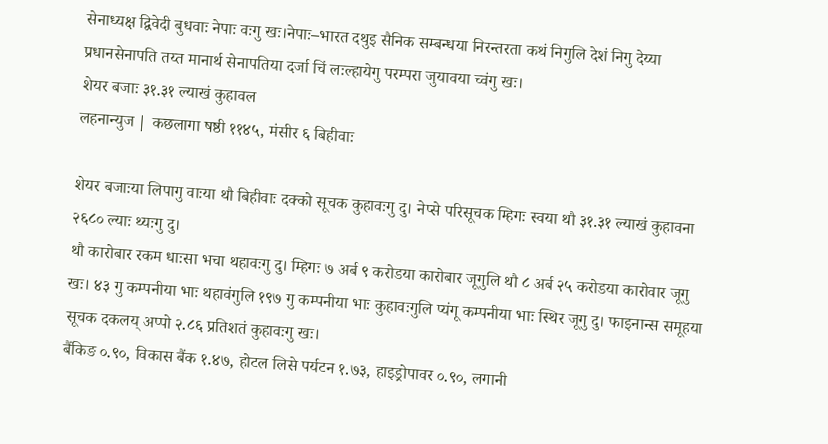सेनाध्यक्ष द्विवेदी बुधवाः नेपाः वःगु खः।नेपाः–भारत दथुइ सैनिक सम्बन्धया निरन्तरता कथं निगुलि देशं निगु देय्या प्रधानसेनापति तय्त मानार्थ सेनापतिया दर्जा चिं लःल्हायेगु परम्परा जुयावया च्वंगु खः।
शेयर बजाः ३१.३१ ल्याखं कुहावल
लहनान्युज | कछलागा षष्ठी ११४५, मंसीर ६ बिहीवाः

शेयर बजाःया लिपागु वाःया थौ बिहीवाः दक्को सूचक कुहावःगु दु। नेप्से परिसूचक म्हिगः स्वया थौ ३१.३१ ल्याखं कुहावना २६८० ल्याः थ्यःगु दु।
थौ कारोबार रकम धाःसा भचा थहावःगु दु। म्हिगः ७ अर्ब ९ करोडया कारोबार जूगुलि थौ ८ अर्ब २५ करोडया कारोवार जूगु खः। ४३ गु कम्पनीया भाः थहावंगुलि १९७ गु कम्पनीया भाः कुहावःगुलि प्यंगू कम्पनीया भाः स्थिर जूगु दु। फाइनान्स समूहया सूचक दकलय् अप्पो २.८६ प्रतिशतं कुहावःगु खः।
बैंकिङ ०.९०, विकास बैंक १.४७, होटल लिसे पर्यटन १.७३, हाइड्रोपावर ०.९०, लगानी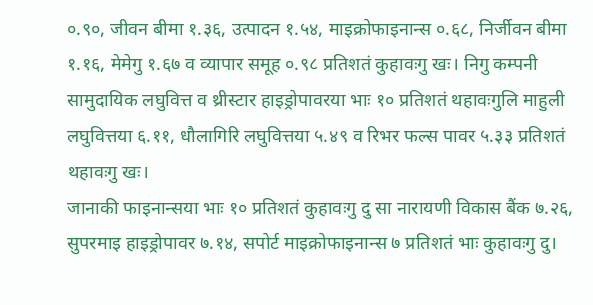०.९०, जीवन बीमा १.३६, उत्पादन १.५४, माइक्रोफाइनान्स ०.६८, निर्जीवन बीमा १.१६, मेमेगु १.६७ व व्यापार समूह ०.९८ प्रतिशतं कुहावःगु खः। निगु कम्पनी सामुदायिक लघुवित्त व थ्रीस्टार हाइड्रोपावरया भाः १० प्रतिशतं थहावःगुलि माहुली लघुवित्तया ६.११, धौलागिरि लघुवित्तया ५.४९ व रिभर फल्स पावर ५.३३ प्रतिशतं थहावःगु खः।
जानाकी फाइनान्सया भाः १० प्रतिशतं कुहावःगु दु सा नारायणी विकास बैंक ७.२६, सुपरमाइ हाइड्रोपावर ७.१४, सपोर्ट माइक्रोफाइनान्स ७ प्रतिशतं भाः कुहावःगु दु।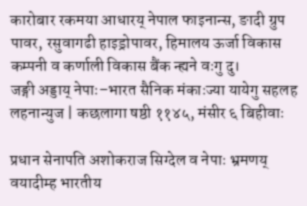कारोबार रकमया आधारय् नेपाल फाइनान्स, ङादी ग्रुप पावर, रसुवागढी हाइड्रोपावर, हिमालय ऊर्जा विकास कम्पनी व कर्णाली विकास बैंक न्ह्यने वःगु दु।
जङ्गी अड्डाय् नेपाः–भारत सैनिक मंकाःज्या यायेगु सहलह
लहनान्युज | कछलागा षष्ठी ११४५, मंसीर ६ बिहीवाः

प्रधान सेनापति अशोकराज सिग्देल व नेपाः भ्रमणय् वयादीम्ह भारतीय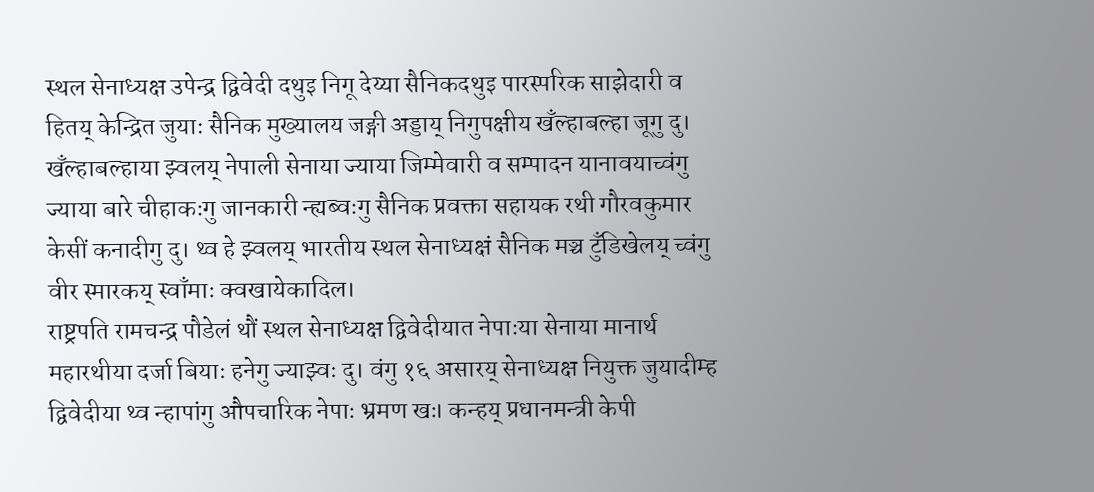स्थल सेनाध्यक्ष उपेन्द्र द्विवेदी दथुइ निगू देय्या सैनिकदथुइ पारस्परिक साझेदारी व हितय् केन्द्रित जुयाः सैनिक मुख्यालय जङ्गी अड्डाय् निगुपक्षीय खँल्हाबल्हा जूगु दु।
खँल्हाबल्हाया झ्वलय् नेपाली सेनाया ज्याया जिम्मेवारी व सम्पादन यानावयाच्वंगु ज्याया बारे चीहाकःगु जानकारी न्ह्यब्वःगु सैनिक प्रवक्ता सहायक रथी गौरवकुमार केसीं कनादीगु दु। थ्व हे झ्वलय् भारतीय स्थल सेनाध्यक्षं सैनिक मञ्च टुँडिखेलय् च्वंगु वीर स्मारकय् स्वाँमाः क्वखायेकादिल।
राष्ट्रपति रामचन्द्र पौडेलं थौं स्थल सेनाध्यक्ष द्विवेदीयात नेपाःया सेनाया मानार्थ महारथीया दर्जा बियाः हनेगु ज्याझ्वः दु। वंगु १६ असारय् सेनाध्यक्ष नियुक्त जुयादीम्ह द्विवेदीया थ्व न्हापांगु औपचारिक नेपाः भ्रमण खः। कन्हय् प्रधानमन्त्री केपी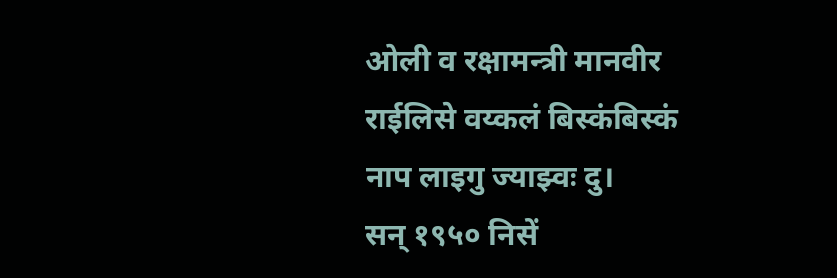ओली व रक्षामन्त्री मानवीर राईलिसे वय्कलं बिस्कंबिस्कं नाप लाइगु ज्याझ्वः दु।
सन् १९५० निसें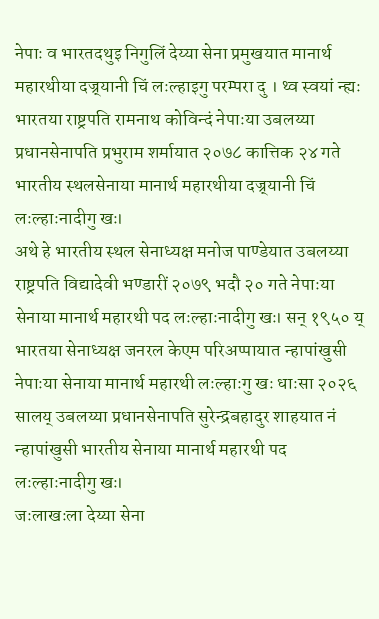नेपाः व भारतदथुइ निगुलिं देय्या सेना प्रमुखयात मानार्थ महारथीया दज्र्यानी चिं लःल्हाइगु परम्परा दु । थ्व स्वयां न्ह्यः भारतया राष्ट्रपति रामनाथ कोविन्दं नेपाःया उबलय्या प्रधानसेनापति प्रभुराम शर्मायात २०७८ कात्तिक २४ गते भारतीय स्थलसेनाया मानार्थ महारथीया दज्र्यानी चिं लःल्हाःनादीगु खः।
अथे हे भारतीय स्थल सेनाध्यक्ष मनोज पाण्डेयात उबलय्या राष्ट्रपति विद्यादेवी भण्डारीं २०७९ भदौ २० गते नेपाःया सेनाया मानार्थ महारथी पद लःल्हाःनादीगु खः। सन् १९५० य् भारतया सेनाध्यक्ष जनरल केएम परिअप्पायात न्हापांखुसी नेपाःया सेनाया मानार्थ महारथी लःल्हाःगु खः धाःसा २०२६ सालय् उबलय्या प्रधानसेनापति सुरेन्द्रबहादुर शाहयात नं न्हापांखुसी भारतीय सेनाया मानार्थ महारथी पद लःल्हाःनादीगु खः।
जःलाखःला देय्या सेना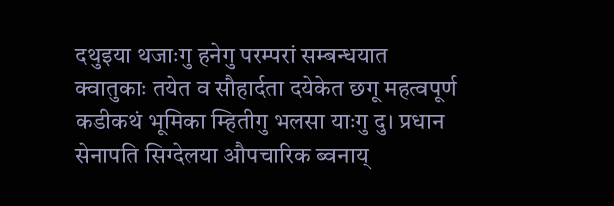दथुइया थजाःगु हनेगु परम्परां सम्बन्धयात क्वातुकाः तयेत व सौहार्दता दयेकेत छगू महत्वपूर्ण कडीकथं भूमिका म्हितीगु भलसा याःगु दु। प्रधान सेनापति सिग्देलया औपचारिक ब्वनाय्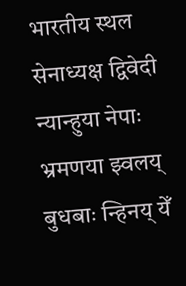भारतीय स्थल सेनाध्यक्ष द्विवेदी न्यान्हुया नेपाः भ्रमणया झ्वलय् बुधबाः न्हिनय् येँ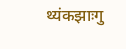थ्यंकझाःगु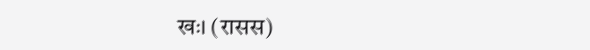खः। (रासस)